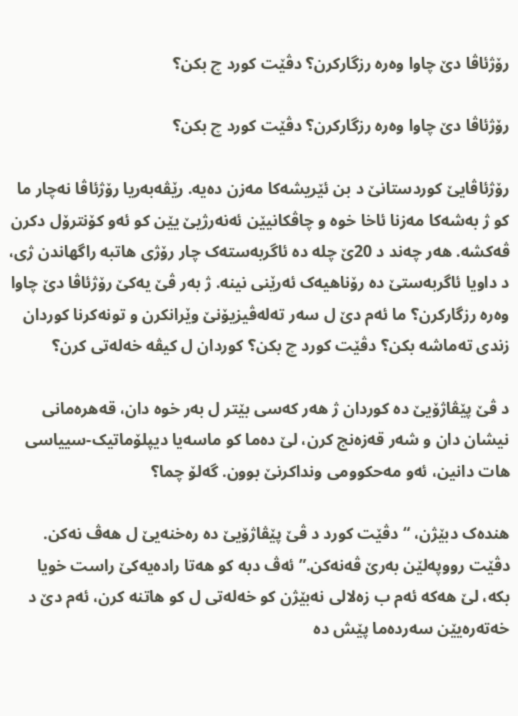رۆژئاڤا دێ چاوا وەرە رزگارکرن؟ دڤێت کورد چ بکن؟

رۆژئاڤا دێ چاوا وەرە رزگارکرن؟ دڤێت کورد چ بکن؟

رۆژئاڤایێ کوردستانێ د بن ئێریشەکا مەزن دەیە. رێڤەبەریا رۆژئاڤا نەچار ما کو ژ بەشەکا مەزنا ئاخا خوە و چاڤکانیێن ئەنەرژیێ یێن کو ئەو کۆنترۆل دکرن ڤەکشە. ھەر چەند د 20ێ چلە دە ئاگربەستەک چار رۆژی ھاتبە راگھاندن ژی، د داویا ئاگربەستێ دە رۆناھیەک ئەرێنی نینە. ژ بەر ڤێ یەکێ رۆژئاڤا دێ چاوا وەرە رزگارکرن؟ ما ئەم دێ ل سەر تەلەڤیزیۆنێ وێرانکرن و تونەکرنا کوردان زندی تەماشە بکن؟ دڤێت کورد چ بکن؟ کوردان ل کیڤە خەلەتی کرن؟

د ڤێ پێڤاژۆیێ دە کوردان ژ ھەر کەسی بێتر ل بەر خوە دان، قەھرەمانی نیشان دان و شەر قەزەنج کرن، لێ دەما کو ماسەیا دیپلۆماتیک-سییاسی ھات دانین، ئەو مەحکوومی ونداکرنێ بوون. گەلۆ چما؟

ھندەک دبێژن، “دڤێت کورد د ڤێ پێڤاژۆیێ دە رەخنەیێ ل ھەڤ نەکن. دڤێت رووپەلێن بەرێ ڤەنەکن.” ئەڤ دبە کو ھەتا رادەیەکێ راست خویا بکە، لێ ھەکە ئەم ب زەلالی نەبێژن کو خەلەتی ل کو ھاتنە کرن، ئەم دێ د خەتەرەیێن سەردەما پێش دە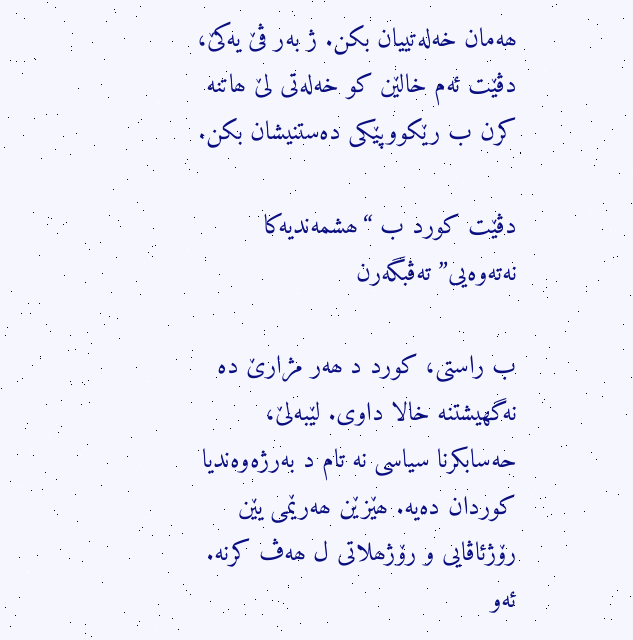ھەمان خەلەتییان بکن. ژ بەر ڤێ یەکێ، دڤێت ئەم خالێن کو خەلەتی لێ ھاتنە کرن ب رێکووپێکی دەستنیشان بکن.

دڤێت کورد ب “ھشمەندیەکا نەتەوەیی” تەڤبگەرن

ب راستی، کورد د ھەر مژارێ دە نەگھیشتنە خالا داوی. لێبەلێ، حەسابکرنا سیاسی نە تام د بەرژەوەندیا کوردان دەیە. ھێزێن ھەرێمی یێن رۆژئاڤایی و رۆژھلاتی ل ھەڤ کرنە. ئەو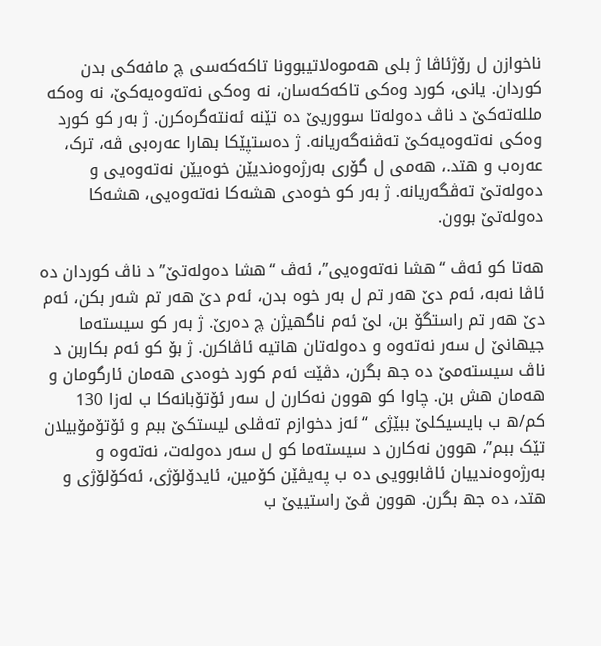ناخوازن ل رۆژئاڤا ژ بلی ھەموەلاتیبوونا تاکەکەسی چ مافەکی بدن کوردان. یانی، کورد وەکی تاکەکەسان، نە وەکی نەتەوەیەکێ، نە وەکە مللەتەکێ د ناڤ دەولەتا سووریێ دە تێنە ئەنتەگرەکرن. ژ بەر کو کورد وەکی نەتەوەیەکێ تەڤنەگەریانە. ژ دەستپێکا بھارا عەرەبی ڤە، ترک، عەرەب و ھتد.، ھەمی ل گۆری بەرژەوەندیێن خوەیێن نەتەوەیی و دەولەتێ تەڤگەریانە. ژ بەر کو خوەدی ھشەکا نەتەوەیی، ھشەکا دەولەتێ بوون.

ھەتا کو ئەڤ “ھشا نەتەوەیی”، ئەڤ “ھشا دەولەتێ” د ناڤ کوردان دە ئاڤا نەبە، ئەم دێ ھەر تم ل بەر خوە بدن، ئەم دێ ھەر تم شەر بکن، ئەم دێ ھەر تم راستگۆ بن، لێ ئەم ناگھیژن چ دەرێ. ژ بەر کو سیستەما جیھانێ ل سەر نەتەوە و دەولەتان ھاتیە ئاڤاکرن. ژ بۆ کو ئەم بکاربن د ناڤ سیستەمێ دە جھ بگرن، دڤێت ئەم کورد خوەدی ھەمان ئارگومان و ھەمان ھش بن. چاوا کو ھوون نەکارن ل سەر ئۆتۆبانەکا ب لەزا 130 کم/ھ ب بایسیکلێ ببێژی “ئەز دخوازم تەڤلی لیستکێ ببم و ئۆتۆمۆبیلان تێک ببم”، ھوون نەکارن د سیستەما کو ل سەر دەولەت، نەتەوە و بەرژەوەندییان ئاڤابوویی دە ب پەیڤێن کۆمین، ئایدۆلۆژی، ئەکۆلۆژی و ھتد، دە جھ بگرن. ھوون ڤێ راستییێ ب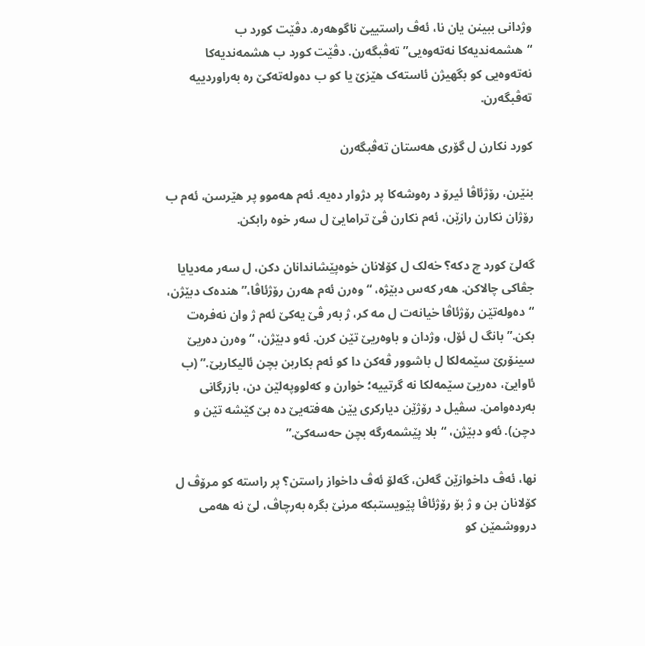وژدانی ببینن یان نا، ئەڤ راستییێ ناگوھەرە. دڤێت کورد ب “ھشمەندیەکا نەتەوەیی” تەڤبگەرن. دڤێت کورد ب ھشمەندیەکا نەتەوەیی کو بگھیژن ئاستەک ھێزێ یا کو ب دەولەتەکێ رە بەراوردییە تەڤبگەرن.

کورد نکارن ل گۆری ھەستان تەڤبگەرن

بنێرن، رۆژئاڤا ئیرۆ د رەوشەکا پر دژوار دەیە. ئەم ھەموو پر ھێرسن، ئەم ب رۆژان نکارن رازێن، ئەم نکارن ڤێ ترامایێ ل سەر خوە رابکن.

گەلێ کورد چ دکە؟ خەلک ل کۆلانان خوەپێشاندانان دکن، ل سەر مەدیایا جڤاکی چالاکن. ھەر کەس دبێژە، “وەرن ئەم ھەرن رۆژئاڤا،” ھندەک دبێژن، “دەولەتێن رۆژئاڤا خیانەت ل مە کر، ژ بەر ڤێ یەکێ ئەم ژ وان نەفرەت بکن.” بانگ ل ئۆل، وژدان و باوەریێ تێن کرن. ئەو دبێژن، “وەرن دەریێ سینۆرێ سێمەلکا ل باشوور ڤەکن دا کو ئەم بکاربن بچن ئالیکاریێ.” (ب ئاوایێ، دەریێ سێمەلکا نە گرتییە؛ خوارن و کەلووپەلێن دن، بازرگانی بەردەوامن. سڤیل د رۆژێن دیارکری یێن ھەفتەیێ دە بێ کێشە تێن و دچن). ئەو دبێژن، “بلا پێشمەرگە بچن حەسەکێ.”

نھا، ئەڤ داخوازێن گەلن، گەلۆ ئەڤ داخواز راستن؟ پر راستە کو مرۆڤ ل کۆلانان بن و ژ بۆ رۆژئاڤا پێویستبکە مرنێ بگرە بەرچاڤ، لێ نە ھەمی درووشمێن کو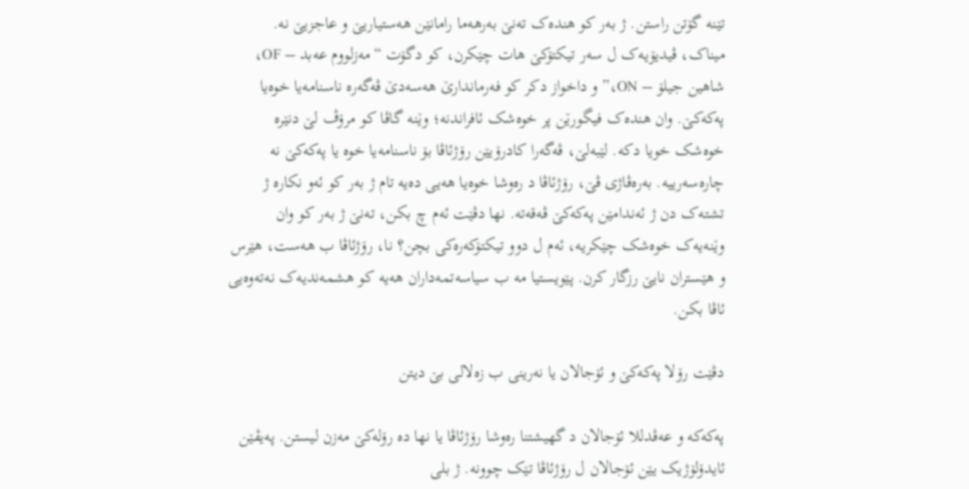تێنە گۆتن راستن. ژ بەر کو ھندەک تەنێ بەرھەما رامانێن ھەستیاریێ و عاجزیێ نە. میناک، ڤیدیۆیەک ل سەر تیکتۆکێ ھات چێکرن، کو دگۆت “مەزلووم عەبد – OF، شاھین جیلۆ – ON،” و داخواز دکر کو فەرماندارێ ھەسەدێ ڤەگەرە ناسنامەیا خوەیا پەکەکێ. وان ھندەک فیگورێن پر خوەشک ئافراندنە؛ وێنە گاڤا کو مرۆڤ لێ دنێرە خوەشک خویا دکە. لێبەلێ، ڤەگەرا کادرۆیێن رۆژئاڤا بۆ ناسنامەیا خوە یا پەکەکێ نە چارەسەرییە. بەرەڤاژی ڤێ، رۆژئاڤا د رەوشا خوەیا ھەیی دەیە تام ژ بەر کو ئەو نکارە ژ تشتەک دن ژ ئەندامێن پەکەکێ ڤەقەتە. نھا دڤێت ئەم چ بکن، تەنێ ژ بەر کو وان وێنەیەک خوەشک چێکریە، ئەم ل دوو تیکتۆکەرەکی بچن؟ نا، رۆژئاڤا ب ھەست، ھێرس و ھێستران نایێ رزگار کرن. پێویستیا مە ب سیاسەتمەداران ھەیە کو ھشمەندیەک نەتەوەیی ئاڤا بکن.

دڤێت رۆلا پەکەکێ و ئۆجالان یا نەرینی ب زەلالی بێ دیتن

پەکەکە و عەڤدللا ئۆجالان د گھیشتنا رەوشا رۆژئاڤا یا نھا دە رۆلەکێ مەزن لیستن. پەیڤێن ئایدۆلۆژیک یێن ئۆجالان ل رۆژئاڤا تێک چوونە. ژ بلی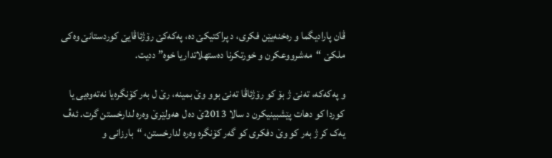ڤان پارادیگما و رەخنەیێن فکری، د پراکتیکێ دە، پەکەکێ رۆژئاڤایێ کوردستانێ وەکی ملکێ “مەشرووعکرن و خورتکرنا دەستھلاتداریا خوە” ددیت.

و پەکەکە، تەنێ ژ بۆ کو رۆژئاڤا تەنێ بوو وێ بمینە، رێ ل بەر کۆنگرەیا نەتەوەیی یا کوردا کو دهات پێشبینیکرن د سالا 2013ێ دە ل ھەولێرێ وەرە لدارخستن گرت. ئەڤ یەک کر ژ بەر کو وێ دفکری کو گەر کۆنگرە وەرە لدارخستن، “بارزانی و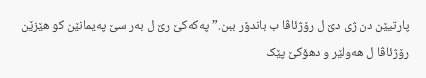پارتیێن دن ژی دێ ل رۆژئاڤا ب باندۆر ببن.” پەکەکێ رێ ل بەر سێ پەیمانێن کو ھێزێن رۆژئاڤا ل ھەولێر و دھۆکێ پێک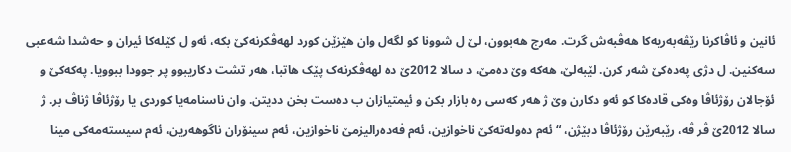ئانین و ئاڤاکرنا رێڤەبەریەکا ھەڤبەش گرت. مەرج ھەبوون، لێ ل شوونا کو لگەل وان ھێزێن کورد لھەڤکرنەکێ بکە، ئەو ل کێلەکا ئیران و حەشدا شەعبی سەکنین. ل دژی پەدەکێ شەر کرن. لێبەلێ، ھەکە وێ دەمێ، د سالا 2012ێ دە لھەڤکرنەک پێک ھاتبا، ھەر تشت دکاریبوو پر جوودا ببوویا. پەکەکێ و ئۆجالان رۆژئاڤا وەکی قادەکا کو ئەو دکارن وێ ژ ھەر کەسی رە بازار بکن و ئیمتیازان ب دەست بخن ددیتن. وان ناسنامەیا کوردی یا رۆژئاڤا ژناڤ بر. ژ سالا 2012ێ ڤر ڤە، رێبەرێن رۆژئاڤا دبێژن، “ئەم دەولەتەکێ ناخوازین، ئەم فەدەرالیزمێ ناخوازین، ئەم سینۆران ناگوھەرین، ئەم سیستەمەکی مینا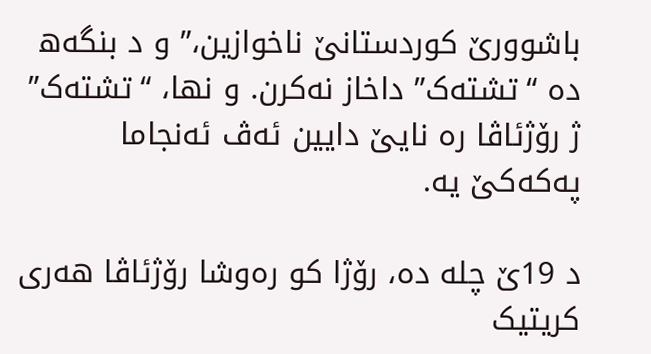باشوورێ کوردستانێ ناخوازین،” و د بنگەھ دە “تشتەک” داخاز نەکرن. و نھا، “تشتەک” ژ رۆژئاڤا رە نایێ دایین ئەڤ ئەنجاما پەکەکێ یە.

د 19ێ چلە دە، رۆژا کو رەوشا رۆژئاڤا ھەری کریتیک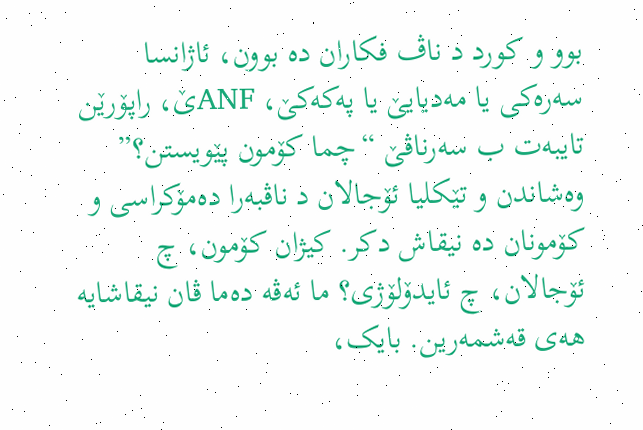بوو و کورد د ناڤ فکاران دە بوون، ئاژانسا سەرەکی یا مەدیایێ یا پەکەکێ، ANFێ، راپۆرێن تایبەت ب سەرناڤێ “چما کۆمون پێویستن؟” وەشاندن و تێکلیا ئۆجالان د ناڤبەرا دەمۆکراسی و کۆمونان دە نیقاش دکر. کیژان کۆمون، چ ئۆجالان، چ ئایدۆلۆژی؟ ما ئەڤە دەما ڤان نیقاشایە ھەی قەشمەرین. بایک،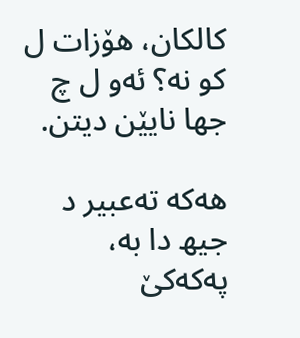کالکان، ھۆزات ل کو نە؟ ئەو ل چ جھا نایێن دیتن.

ھەکە تەعبیر د جیھ دا بە، پەکەکێ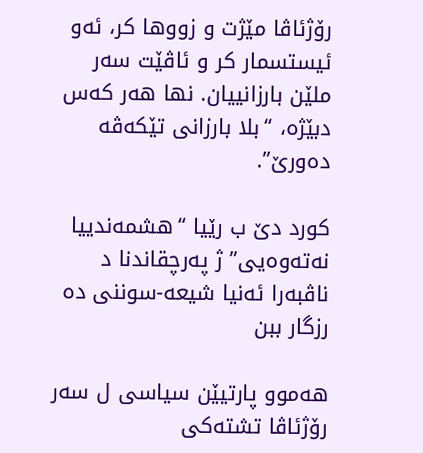رۆژئاڤا مێژت و زووها کر، ئەو ئیستسمار کر و ئاڤێت سەر ملێن بارزانییان. نھا ھەر کەس دبێژە، “بلا بارزانی تێکەڤە دەورێ”.

کورد دێ ب رێیا “ھشمەندییا نەتەوەیی” ژ پەرچقاندنا د ناڤبەرا ئەنیا شیعە-سوننی دە رزگار ببن

ھەموو پارتیێن سیاسی ل سەر رۆژئاڤا تشتەکی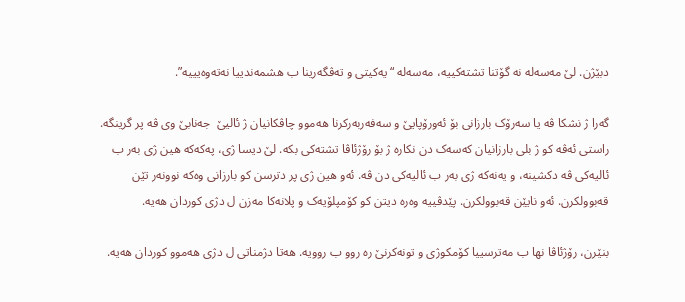دبێژن. لێ مەسەلە نە گۆتنا تشتەکییە، مەسەلە “یەکیتی و تەڤگەرینا ب ھشمەندییا نەتەوەیییە”.

گەرا ژ نشکا ڤە یا سەرۆک بارزانی بۆ ئەورۆپایێ و سەفەربەرکرنا ھەموو چاڤکانیان ژ ئالیێ  جەنابێ وی ڤە پر گرینگە. راستی ئەڤە کو ژ بلی بارزانیان کەسەک دن نکارە ژ بۆ رۆژئاڤا تشتەکی بکە. لێ دیسا ژی، پەکەکە ھین ژی بەر ب ئالیەکی ڤە دکشینە، و یەنەکە ژی بەر ب ئالیەکی دن ڤە. ئەو ھین ژی پر دترسن کو بارزانی وەکە نوونەر تێن قەبوولکرن. ئەو نایێن قەبوولکرن. پێدڤییە وەرە دیتن کو کۆمپلۆیەک و پلانەکا مەزن ل دژی کوردان ھەیە.

بنێرن، رۆژئاڤا نھا ب مەترسییا کۆمکوژی و تونەکرنێ رە روو ب روویە. ھەتا دژمناتی ل دژی ھەموو کوردان ھەیە.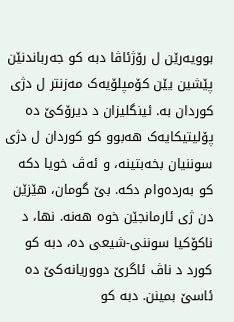بوویەرێن ل رۆژئاڤا دبە کو جەرباندنێن پێشین یێن کۆمپلۆیەک مەزنتر ل دژی کوردان بە. ئینگلیزان د دیرۆکێ دە پۆلیتیکایەک ھەبوو کو کوردان ل دژی سوننیان بخەبتینە، و ئەڤ خویا دکە کو بەردەوام دکە. بێ گومان، ھێزێن دن ژی ئارمانجێن خوە ھەنە. نھا، د ناکۆکیا سوننی-شیعی دە، دبە کو کورد د ناڤ ئاگرێ دووریانەکێ دە ئاسێ بمینن. دبە کو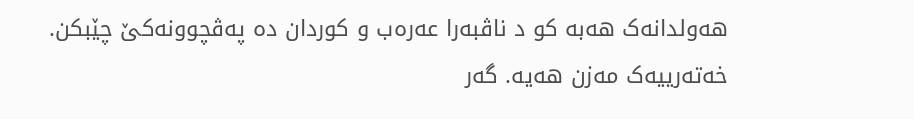ھەولدانەک ھەبە کو د ناڤبەرا عەرەب و کوردان دە پەڤچوونەکێ چێبکن. خەتەرییەک مەزن ھەیە. گەر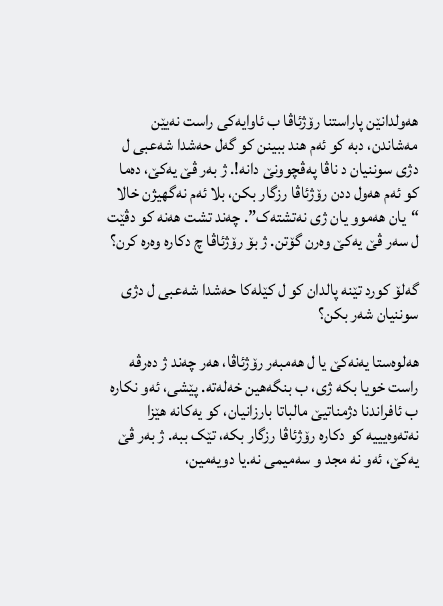ھەولدانێن پاراستنا رۆژئاڤا ب ئاوایەکی راست نەیێن مەشاندن، دبە کو ئەم ھند ببینن کو گەل حەشدا شەعبی ل دژی سوننیان د ناڤا پەڤچوونێ دانە!. ژ بەر ڤێ یەکێ، دەما کو ئەم ھەول ددن رۆژئاڤا رزگار بکن، بلا ئەم نەگھیژن خالا “یان ھەموو یان ژی نەتشتەک”. چەند تشت ھەنە کو دڤێت ل سەر ڤێ یەکێ وەرن گۆتن. ژ بۆ رۆژئاڤا چ دکارە وەرە کرن؟

گەلۆ کورد تێنە پالدان کو ل کێلەکا حەشدا شەعبی ل دژی سوننیان شەر بکن؟

ھەلوەستا یەنەکێ یا ل ھەمبەر رۆژئاڤا، ھەر چەند ژ دەرڤە راست خویا بکە ژی، ب بنگەھین خەلەتە. پێشی، ئەو نکارە ب ئافراندنا دژمناتیێ مالباتا بارزانیان، کو یەکانە ھێزا نەتەوەیییە کو دکارە رۆژئاڤا رزگار بکە، تێک ببە. ژ بەر ڤێ یەکێ، ئەو نە مجد و سەمیمی نە.یا دویەمین،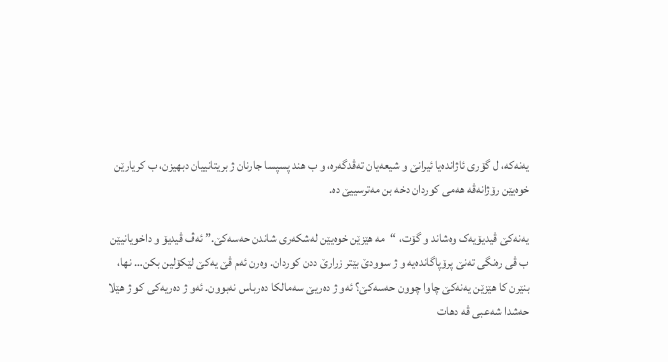یەنەکە، ل گۆری ئاژاندەیا ئیرانێ و شیعەیان تەڤدگەرە، و ب ھند پسپسا جارنان ژ بریتانییان دبھیزن، ب کریارێن خوەیێن رۆژانەڤە ھەمی کوردان دخە بن مەترسییێ دە.

یەنەکێ ڤیدیۆیەک وەشاند و گۆت، “مە ھێزێن خوەیێن لەشکەری شاندن حەسەکێ.” ئەڤ ڤیدیۆ و داخویانیێن ب ڤی رەنگی تەنێ پرۆپاگاندەیە و ژ سوودێ بێتر زرارێ ددن کوردان. وەرن ئەم ڤێ یەکێ لێکۆلین بکن… نھا، بنێرن کا ھێزێن یەنەکێ چاوا چوون حەسەکێ؟ ئەو ژ دەریێ سەمالکا دەرباس نەبوون. ئەو ژ دەریەکی کو ژ ھێلا حەشدا شەعبی ڤە دھات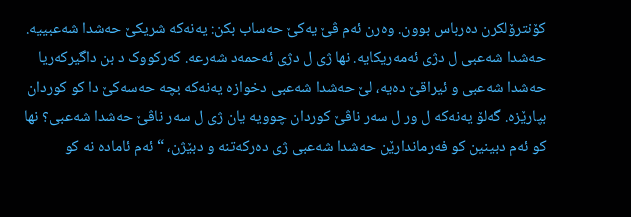کۆنترۆلکرن دەرباس بوون. وەرن ئەم ڤێ یەکێ حەساب بکن: یەنەکە شریکێ حەشدا شەعبییە. حەشدا شەعبی ل دژی ئەمەریکایە. نھا ژی ل دژی ئەحمەد شەرعە. کەرکووک د بن داگیرکەریا حەشدا شەعبی و ئیراقێ دەیە، لێ حەشدا شەعبی دخوازە یەنەکە بچە حەسەکێ دا کو کوردان بپارێزە. گەلۆ یەنەکە ل ور ل سەر ناڤێ کوردان چوویە یان ژی ل سەر ناڤێ حەشدا شەعبی؟ نھا کو ئەم دبینین کو فەرماندارێن حەشدا شەعبی ژی دەرکەتنە و دبێژن، “ئەم ئامادە نە کو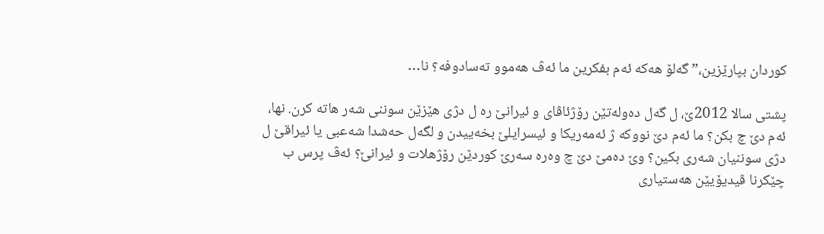کوردان بپارێزین،” گەلۆ ھەکە ئەم بفکرین ما ئەڤ ھەموو تەسادوفە؟ نا…

پشتی سالا 2012ێ، ل گەل دەولەتێن رۆژئاڤای و ئیرانێ رە ل دژی ھێزێن سوننی شەر ھاتە کرن. نھا، ئەم دێ چ بکن؟ ما ئەم دێ نووکە ژ ئەمەریکا و ئیسرایلێ بخەییدن و لگەل حەشدا شەعبی یا ئیراقێ ل دژی سوننیان شەری بکین؟ وێ دەمێ دێ چ وەرە سەرێ کوردێن رۆژھلات و ئیرانێ؟ ئەڤ پرس ب چێکرنا ڤیدیۆیێن ھەستیاری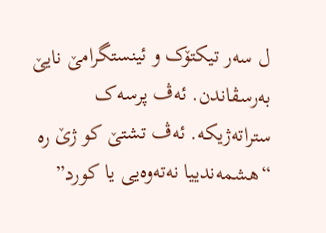ل سەر تیکتۆک و ئینستگرامێ نایێ بەرسڤاندن. ئەڤ پرسەک ستراتەژیکە. ئەڤ تشتێ کو ژێ رە “ھشمەندییا نەتەوەیی یا کورد”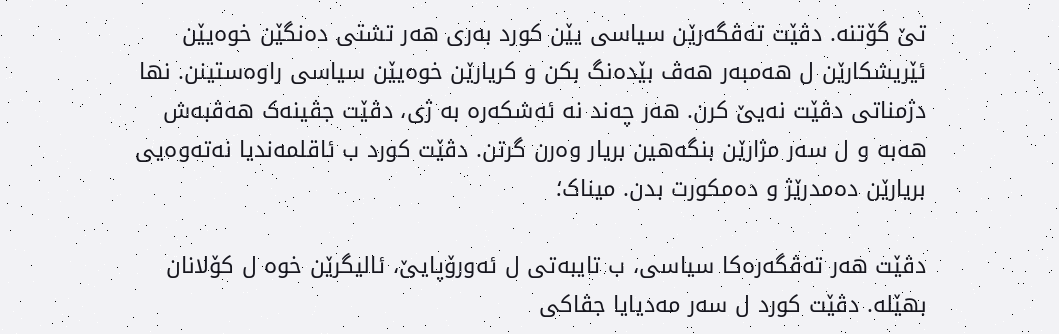تێ گۆتنە. دڤێت تەڤگەرێن سیاسی یێن کورد بەری ھەر تشتی دەنگێن خوەیێن ئێریشکارێن ل ھەمبەر ھەڤ بێدەنگ بکن و کریارێن خوەیێن سیاسی راوەستینن. نھا دژمناتی دڤێت نەیێ کرن. ھەر چەند نە ئەشکەرە بە ژی، دڤێت جڤینەک ھەڤبەش ھەبە و ل سەر مژارێن بنگەھین بریار وەرن گرتن. دڤێت کورد ب ئاقلمەندیا نەتەوەیی بریارێن دەمدرێژ و دەمکورت بدن. میناک؛

دڤێت ھەر تەڤگەرەکا سیاسی، ب تایبەتی ل ئەورۆپایێ، ئالیگرێن خوە ل کۆلانان بھێلە. دڤێت کورد ل سەر مەدیایا جڤاکی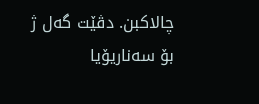چالاکبن. دڤێت گەل ژ بۆ سەناریۆیا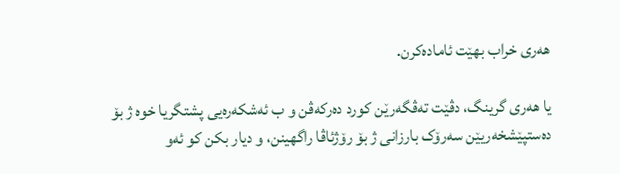ھەری خراب بھێت ئامادەکرن.

یا ھەری گرینگ، دڤێت تەڤگەرێن کورد دەرکەڤن و ب ئەشکەرەیی پشتگریا خوە ژ بۆ دەستپێشخەریێن سەرۆک بارزانی ژ بۆ رۆژئاڤا راگھینن، و دیار بکن کو ئەو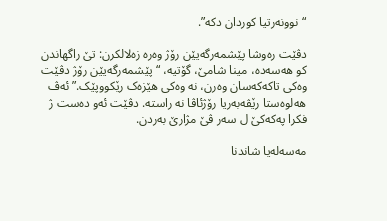“نوونەرتیا کوردان دکە”.

دڤێت رەوشا پێشمەرگەیێن رۆژ وەرە زەلالکرن: تێ راگھاندن کو ھەسەدە، مینا شامێ، گۆتیە، “پێشمەرگەیێن رۆژ دڤێت وەکی تاکەکەسان وەرن، نە وەکی ھێزەک رێکووپێک.” ئەڤ ھەلوەستا رێڤەبەریا رۆژئاڤا نە راستە. دڤێت ئەو دەست ژ فکرا پەکەکێ ل سەر ڤێ مژارێ بەردن.

مەسەلەیا شاندنا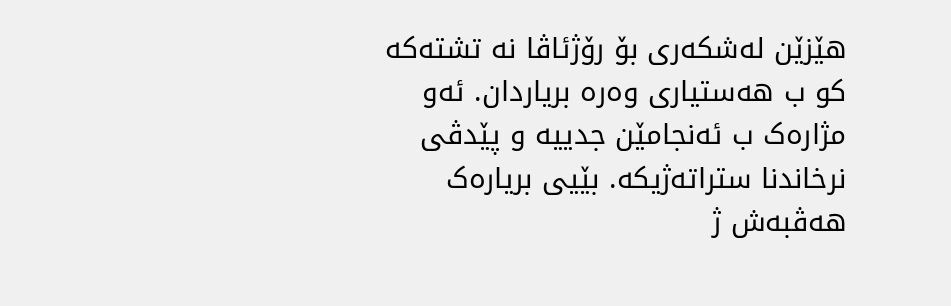ھێزێن لەشکەری بۆ رۆژئاڤا نە تشتەکە کو ب ھەستیاری وەرە بریاردان. ئەو مژارەک ب ئەنجامێن جدییە و پێدڤی نرخاندنا ستراتەژیکە. بێیی بریارەک ھەڤبەش ژ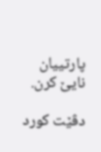پارتییان نایێ کرن.

دڤێت کورد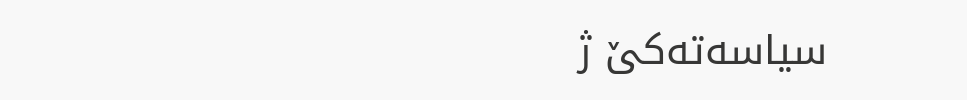سیاسەتەکێ ژ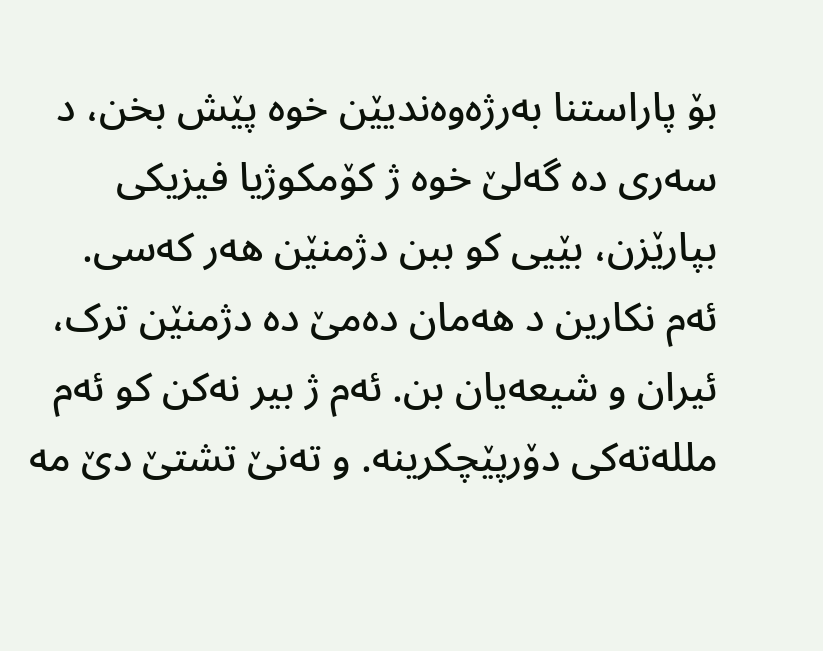بۆ پاراستنا بەرژەوەندیێن خوە پێش بخن، د سەری دە گەلێ خوە ژ کۆمکوژیا فیزیکی بپارێزن، بێیی کو ببن دژمنێن ھەر کەسی. ئەم نکارین د ھەمان دەمێ دە دژمنێن ترک، ئیران و شیعەیان بن. ئەم ژ بیر نەکن کو ئەم مللەتەکی دۆرپێچکرینە. و تەنێ تشتێ دێ مە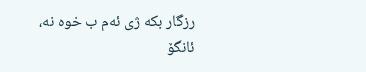رزگار بکە ژی ئەم ب خوە نە، ئانگۆ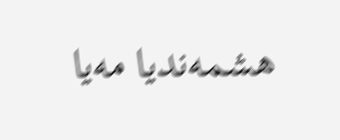ھشمەندیا مەیا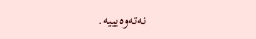نەتەوەیییە.